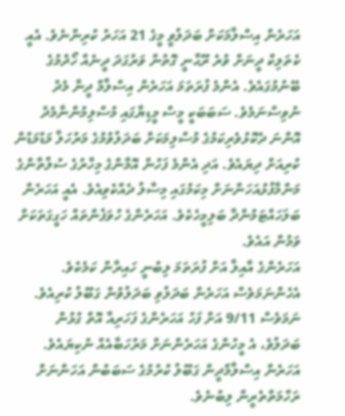އަހަރެން އިސްލާމަކަށް ބަދަލުވީ މީގެ 21 އަހަރު ކުރިންނެވެ. އެއީ ކެތަލިކް ދީނަށް ވުރެ ރޫޙާނީ ގޮތުން ވަރުގަދަ ދީނެއް ހޯދުމުގެ ބޭނުމުގައެވެ. އެންމެ ފުރަތަމަ އަހަރެން އިސްލާމް ދީނާ މެދު ނުވިސްނަމެވެ. ސަބަބަކީ މީސް މީޑިޔާގައި މުސްލިމުންނާމެދު އޮންނަ ދެކޮޅުވެރިކަމުގެ މުސްލިމަކަށް ބަދަލުވުމުގެ މަރުހަލާ މަޑުމަޑުން ކުރިއަށް ދިޔައެވެ. އަދި އެންމެ ފަހުން އޮމާންގެ މިހާރުގެ ސުލްތާންގެ މަންމާފުޅުއަހަންނަށް މިކަމުގައި މިސާލު ދެއްކެވިއެވެ. އެއީ އަހަރެން ބަލަހައްޓަމުންދާ ބަލިމީހެކެވެ. އަހަރެންގެ ހުވަފެންތައް ހަގީގަތަކަށް ވަމުން އައެވެ.
އަހަރެންގެ އާއިލާ އަށް ފުރަތަމަ ލިބުނީ ހައިރާން ކަމެކެވެ. އެހެންނަމަވެސް އަހަރެން ބަދަލުވި ބަދަލުވުން ގަބޫލު ކުރިއެވެ. ނަމަވެސް 9/11 އަށް ފަހު އަހަރެންގެ ފަހަރިއާ އޮތް ގުޅުން ބަދަލުވެ، އެ މީހުންގެ އަހަރެންނަށް މަރުހަބާއެއް ނުކިޔައެވެ. އަހަރެން އިސްލާމްދީން ގަބޫލު ކުރުމުގެ ސަބަބުން އަހަންނަށް ރަހްމަތްތެރީން ލިބުނެވެ.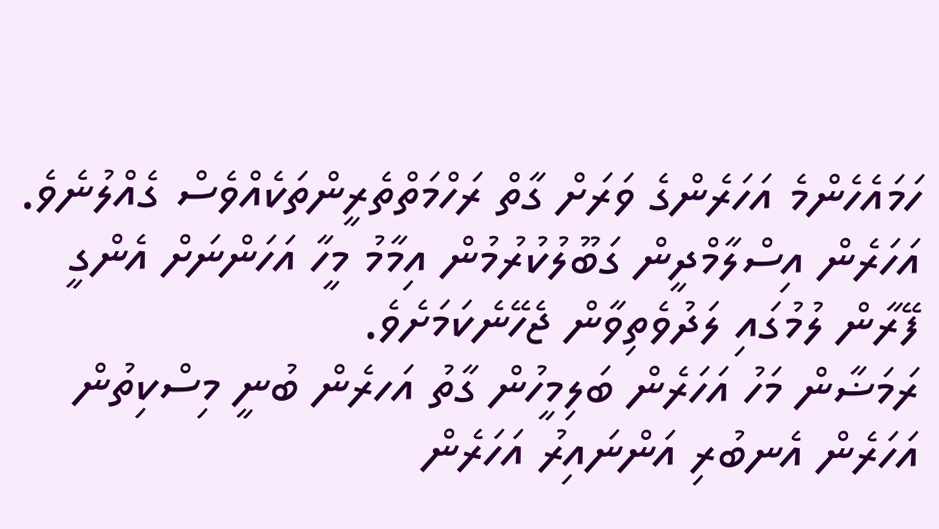ހަމައެހެންމެ އަހަރެންގެ ވަރަށް ގާތް ރަހްމަތްތެރީންތަކެއްވެސް ގެއްލުނެވެ.
އަހަރެން އިސްލާމްދީން ގަބޫލުކުރުމުން އިމާމު މީހާ އަހަންނަށް އެންގީ ފޭރާން ލުމުގައި ލަދުވެތިވާން ޖެހޭނެކަމަށެވެ.
ރަމަޟާން މަހު އަހަރެން ބަލިމީހުން ގާތު އަހރެން ބުނީ މިސްކިތުން އަހަރެން އެނބުރި އަންނައިރު އަހަރެން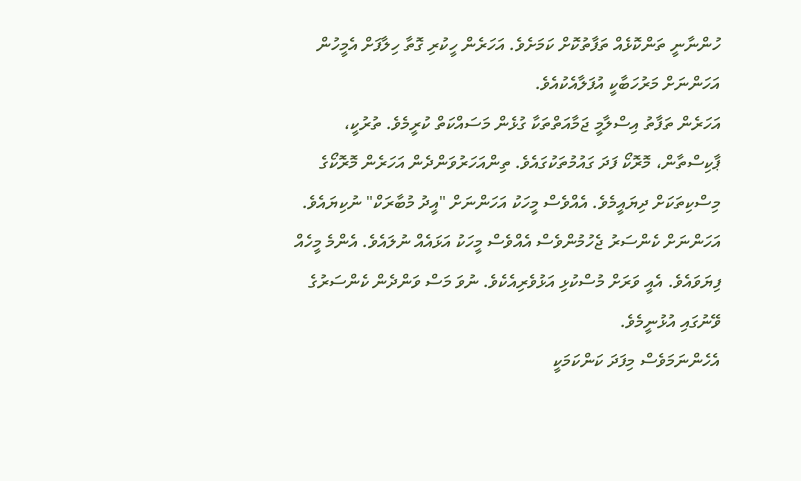ހުންނާނީ ތަންކޮޅެއް ތަފާތުކޮށް ކަމަށެވެ. އަހަރެން ހީކުރި ގޮތާ ހިލާފަށް އެމީހުން އަހަންނަށް މަރުހަބާކީ އުފަލާއެކުއެވެ.
އަހަރެން ތަފާތު އިސްލާމީ ޖަމާއަތްތަކާ ގުޅެން މަސައްކަތް ކުރީމެވެ. ތުރުކީ، ޕާކިސްތާން، މޮރޮކޯ ފަދަ ގައުމުތަކުގައެވެ. ތިންއަހަރުވަންދެން އަހަރެން މޮރޮކޯގެ މިސްކިތަކަށް ދިޔައީމެވެ. އެއްވެސް މީހަކު އަހަންނަށް "އީދު މުބާރަކް" ނުކިޔައެވެ. އަހަންނަށް ކެންސަރު ޖެހުމުންވެސް އެއްވެސް މީހަކު އަޅައެއް ނުލައެވެ. އެންމެ މީހެއް ފިޔަވައެވެ. އެއީ ވަރަށް މުސްކުޅި އަޅުވެރިއެކެވެ. ނުވަ މަސް ވަންދެން ކެންސަރުގެ ވޭނުގައި އުޅުނީމެވެ.
އެހެންނަމަވެސް މިފަދަ ކަންކަމަކީ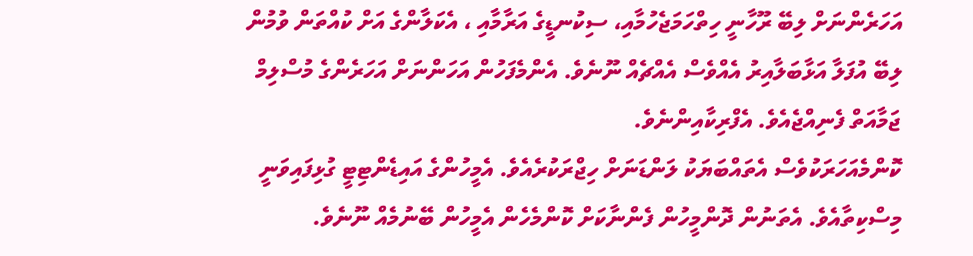އަހަރެންނަށް ލިބޭ ރޫހާނީ ހިތްހަމަޖެހުމާއި، ސިކުނޑީގެ އަރާމާއި ، އެކަލާންގެ އަށް ކުއްތަން ވުމުން ލިބޭ އުފަލާ އަޅާބަލާއިރު އެއްވެސް އެއްޗެއް ނޫނެވެ. އެންމެފަހުން އަހަންނަށް އަހަރެންގެ މުސްލިމް ޖަމާއަތް ފެނިއްޖެއެވެ. އެފްރިކާއިންނެވެ.
ކޮންމެއަހަރަކުވެސް އެތައްބަޔަކު ލަންޑަނަށް ހިޖްރަކުރެއެވެ. އެމީހުންގެ އައިޑެންޓިޓީ ގުޅިފައިވަނީ މިސްކިތާއެވެ. އެތަނުން ދޮންމީހުން ފެންނާކަށް ކޮންމެހެން އެމީހުން ބޭނުމެއް ނޫނެވެ.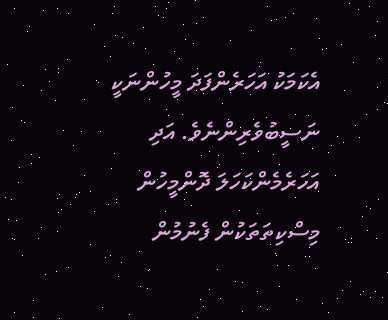އެކަމަކު އަހަރެންފަދަ މީހުންނަކީ ނަސީބުވެރިންނެވެ. އަދި އަހަރެމެންކަހަލަ ދޮންމީހުން މިސްކިތަތަކުން ފެނުމުން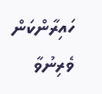ހައިރާންކަން ވެރިނުވާ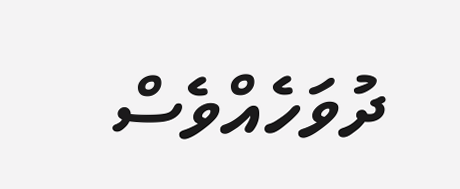ދުވަހެއްވެސް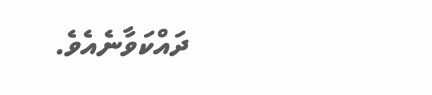ދައްކަވާނެއެވެ.